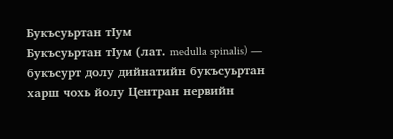Букъсуьртан тӀум
Букъсуьртан тӀум (лат. medulla spinalis) — букъсурт долу дийнатийн букъсуьртан харш чохь йолу Центран нервийн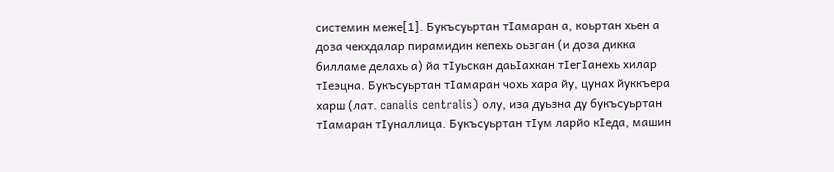системин меже[1]. Букъсуьртан тӀамаран а, коьртан хьен а доза чекхдалар пирамидин кепехь оьзган (и доза дикка билламе делахь а) йа тӀуьскан даьӀахкан тӀегӀанехь хилар тӀеэцна. Букъсуьртан тӀамаран чохь хара йу, цунах йуккъера харш (лат. canalis centralis) олу, иза дуьзна ду букъсуьртан тӀамаран тӀуналлица. Букъсуьртан тӀум ларйо кӀеда, машин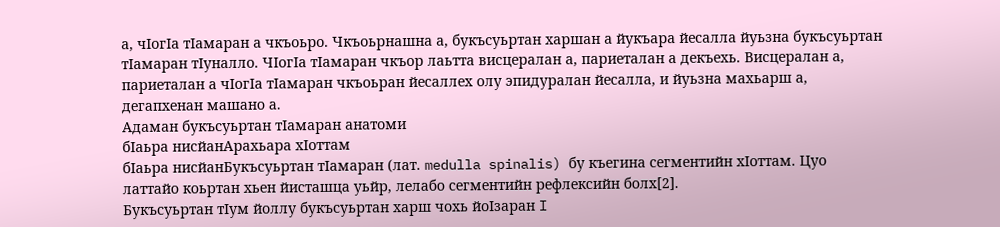а, чӀогӀа тӀамаран а чкъоьро. Чкъоьрнашна а, букъсуьртан харшан а йукъара йесалла йуьзна букъсуьртан тӀамаран тӀуналло. ЧӀогӀа тӀамаран чкъор лаьтта висцералан а, париеталан а декъехь. Висцералан а, париеталан а чӀогӀа тӀамаран чкъоьран йесаллех олу эпидуралан йесалла, и йуьзна махьарш а, дегапхенан машано а.
Адаман букъсуьртан тӀамаран анатоми
бӀаьра нисйанАрахьара хӀоттам
бӀаьра нисйанБукъсуьртан тӀамаран (лат. medulla spinalis) бу къегина сегментийн хӀоттам. Цуо латтайо коьртан хьен йисташца уьйр, лелабо сегментийн рефлексийн болх[2].
Букъсуьртан тӀум йоллу букъсуьртан харш чохь йоӀзаран I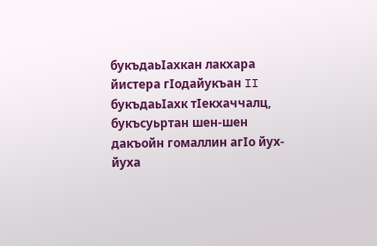букъдаьӀахкан лакхара йистера гӀодайукъан II букъдаьӀахк тӀекхаччалц, букъсуьртан шен-шен дакъойн гомаллин агӀо йух-йуха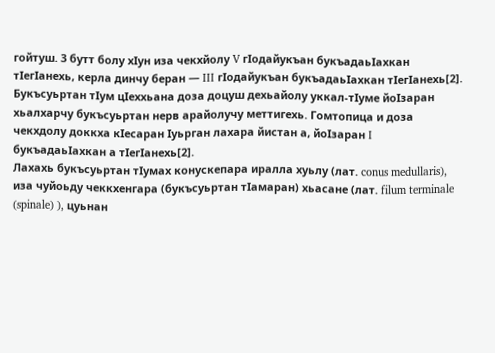гойтуш. 3 бутт болу хӀун иза чекхйолу V гӀодайукъан букъадаьӀахкан тӀегӀанехь, керла динчу беран — III гӀодайукъан букъадаьӀахкан тӀегӀанехь[2].
Букъсуьртан тӀум цӀеххьана доза доцуш дехьайолу уккал-тӀуме йоӀзаран хьалхарчу букъсуьртан нерв арайолучу меттигехь. Гомтопица и доза чекхдолу доккха кӀесаран Ӏуьрган лахара йистан а, йоӀзаран I букъадаьӀахкан а тӀегӀанехь[2].
Лахахь букъсуьртан тӀумах конускепара иралла хуьлу (лат. conus medullaris), иза чуйоьду чеккхенгара (букъсуьртан тӀамаран) хьасане (лат. filum terminale (spinale) ), цуьнан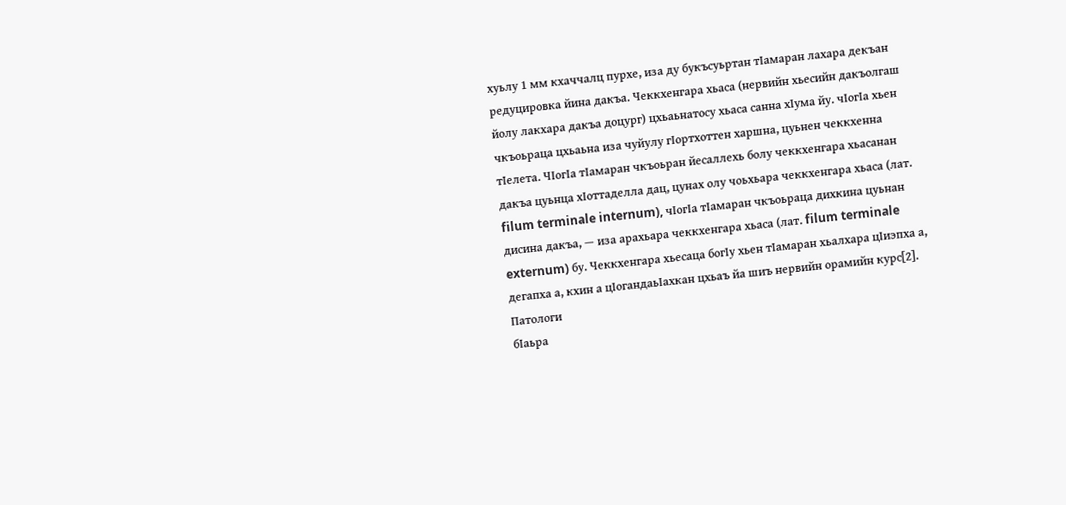хуьлу 1 мм кхаччалц пурхе, иза ду букъсуьртан тӀамаран лахара декъан редуцировка йина дакъа. Чеккхенгара хьаса (нервийн хьесийн дакъолгаш йолу лакхара дакъа доцург) цхьаьнатосу хьаса санна хӀума йу. чӀогӀа хьен чкъоьраца цхьаьна иза чуйулу гӀортхоттен харшна, цуьнен чеккхенна тӀелета. ЧӀогӀа тӀамаран чкъоьран йесаллехь болу чеккхенгара хьасанан дакъа цуьнца хӀоттаделла дац, цунах олу чоьхьара чеккхенгара хьаса (лат. filum terminale internum), чӀогӀа тӀамаран чкъоьраца дихкина цуьнан дисина дакъа, — иза арахьара чеккхенгара хьаса (лат. filum terminale externum) бу. Чеккхенгара хьесаца богӀу хьен тӀамаран хьалхара цӀиэпха а, дегапха а, кхин а цӀогандаьӀахкан цхьаъ йа шиъ нервийн орамийн курс[2].
Патологи
бӀаьра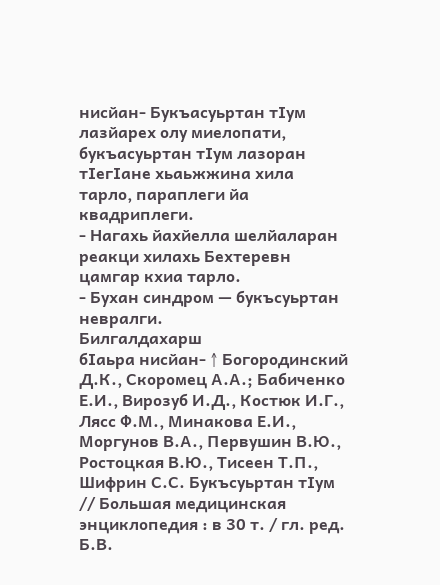нисйан- Букъасуьртан тӀум лазйарех олу миелопати, букъасуьртан тӀум лазоран тӀегӀане хьаьжжина хила тарло, параплеги йа квадриплеги.
- Нагахь йахйелла шелйаларан реакци хилахь Бехтеревн цамгар кхиа тарло.
- Бухан синдром — букъсуьртан невралги.
Билгалдахарш
бӀаьра нисйан- ↑ Богородинский Д.К., Скоромец А.А.; Бабиченко Е.И., Вирозуб И.Д., Костюк И.Г., Лясс Ф.М., Минакова Е.И., Моргунов В.А., Первушин В.Ю., Ростоцкая В.Ю., Тисеен Т.П., Шифрин С.С. Букъсуьртан тӀум // Большая медицинская энциклопедия : в 30 т. / гл. ред. Б.В.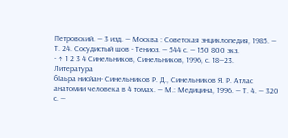Петровский. — 3 изд. — Москва : Советская энциклопедия, 1985. — Т. 24. Сосудистый шов - Тениоз. — 544 с. — 150 800 экз.
- ↑ 1 2 3 4 Синельников, Синельников, 1996, с. 18—23.
Литература
бӀаьра нисйан- Синельников Р. Д., Синельников Я. Р. Атлас анатомии человека в 4 томах. — М.: Медицина, 1996. — Т. 4. — 320 с. —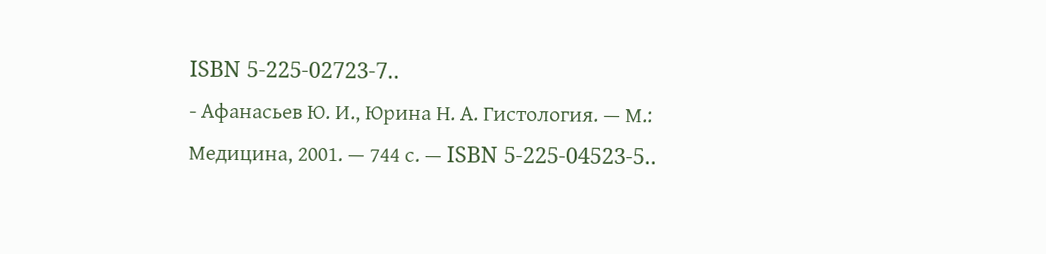ISBN 5-225-02723-7..
- Афанасьев Ю. И., Юрина Н. А. Гистология. — М.: Медицина, 2001. — 744 с. — ISBN 5-225-04523-5..